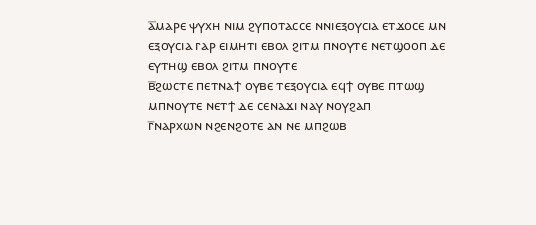ⲁ̅ⲙⲁⲣⲉ ⲯⲩⲭⲏ ⲛⲓⲙ ϩⲩⲡⲟⲧⲁⲥⲥⲉ ⲛⲛⲓⲉⲝⲟⲩⲥⲓⲁ ⲉⲧϫⲟⲥⲉ ⲙⲛ ⲉⲝⲟⲩⲥⲓⲁ ⲅⲁⲣ ⲉⲓⲙⲏⲧⲓ ⲉⲃⲟⲗ ϩⲓⲧⲙ ⲡⲛⲟⲩⲧⲉ ⲛⲉⲧϣⲟⲟⲡ ⲇⲉ ⲉⲩⲧⲏϣ ⲉⲃⲟⲗ ϩⲓⲧⲙ ⲡⲛⲟⲩⲧⲉ
ⲃ̅ϩⲱⲥⲧⲉ ⲡⲉⲧⲛⲁϯ ⲟⲩⲃⲉ ⲧⲉⲝⲟⲩⲥⲓⲁ ⲉϥϯ ⲟⲩⲃⲉ ⲡⲧⲱϣ ⲙⲡⲛⲟⲩⲧⲉ ⲛⲉⲧϯ ⲇⲉ ⲥⲉⲛⲁϫⲓ ⲛⲁⲩ ⲛⲟⲩϩⲁⲡ
ⲅ̅ⲛⲁⲣⲭⲱⲛ ⲛϩⲉⲛϩⲟⲧⲉ ⲁⲛ ⲛⲉ ⲙⲡϩⲱⲃ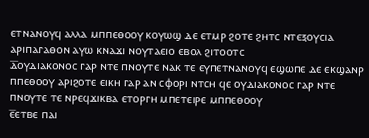ⲉⲧⲛⲁⲛⲟⲩϥ ⲁⲗⲗⲁ ⲙⲡⲡⲉⲑⲟⲟⲩ ⲕⲟⲩⲱϣ ⲇⲉ ⲉⲧⲙⲣ ϩⲟⲧⲉ ϩⲏⲧⲥ ⲛⲧⲉⲝⲟⲩⲥⲓⲁ ⲁⲣⲓⲡⲁⲅⲁⲑⲟⲛ ⲁⲩⲱ ⲕⲛⲁϫⲓ ⲛⲟⲩⲧⲁⲉⲓⲟ ⲉⲃⲟⲗ ϩⲓⲧⲟⲟⲧⲥ
ⲇ̅ⲟⲩⲇⲓⲁⲕⲟⲛⲟⲥ ⲅⲁⲣ ⲛⲧⲉ ⲡⲛⲟⲩⲧⲉ ⲛⲁⲕ ⲧⲉ ⲉⲩⲡⲉⲧⲛⲁⲛⲟⲩϥ ⲉϣⲱⲡⲉ ⲇⲉ ⲉⲕϣⲁⲛⲣ ⲡⲡⲉⲑⲟⲟⲩ ⲁⲣⲓϩⲟⲧⲉ ⲉⲓⲕⲏ ⲅⲁⲣ ⲁⲛ ⲥⲫⲟⲣⲓ ⲛⲧⲥⲏ ϥⲉ ⲟⲩⲇⲓⲁⲕⲟⲛⲟⲥ ⲅⲁⲣ ⲛⲧⲉ ⲡⲛⲟⲩⲧⲉ ⲧⲉ ⲛⲣⲉϥϫⲓⲕⲃⲁ ⲉⲧⲟⲣⲅⲏ ⲙⲡⲉⲧⲉⲓⲣⲉ ⲙⲡⲡⲉⲑⲟⲟⲩ
ⲉ̅ⲉⲧⲃⲉ ⲡⲁⲓ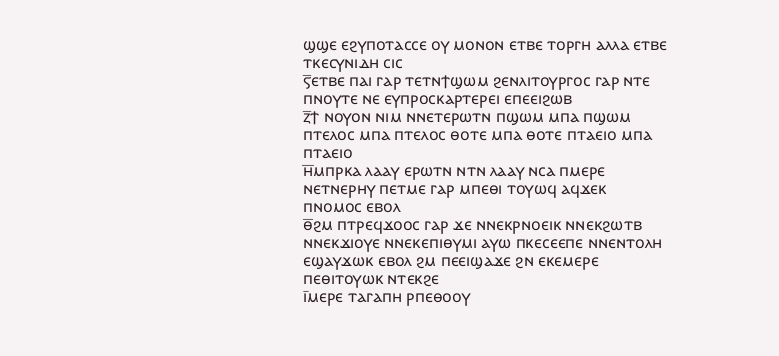ϣϣⲉ ⲉϩⲩⲡⲟⲧⲁⲥⲥⲉ ⲟⲩ ⲙⲟⲛⲟⲛ ⲉⲧⲃⲉ ⲧⲟⲣⲅⲏ ⲁⲗⲗⲁ ⲉⲧⲃⲉ ⲧⲕⲉⲥⲩⲛⲓⲇⲏ ⲥⲓⲥ
ⲋ̅ⲉⲧⲃⲉ ⲡⲁⲓ ⲅⲁⲣ ⲧⲉⲧⲛϯϣⲱⲙ ϩⲉⲛⲗⲓⲧⲟⲩⲣⲅⲟⲥ ⲅⲁⲣ ⲛⲧⲉ ⲡⲛⲟⲩⲧⲉ ⲛⲉ ⲉⲩⲡⲣⲟⲥⲕⲁⲣⲧⲉⲣⲉⲓ ⲉⲡⲉⲉⲓϩⲱⲃ
ⲍ̅ϯ ⲛⲟⲩⲟⲛ ⲛⲓⲙ ⲛⲛⲉⲧⲉⲣⲱⲧⲛ ⲡϣⲱⲙ ⲙⲡⲁ ⲡϣⲱⲙ ⲡⲧⲉⲗⲟⲥ ⲙⲡⲁ ⲡⲧⲉⲗⲟⲥ ⲑⲟⲧⲉ ⲙⲡⲁ ⲑⲟⲧⲉ ⲡⲧⲁⲉⲓⲟ ⲙⲡⲁ ⲡⲧⲁⲉⲓⲟ
ⲏ̅ⲙⲡⲣⲕⲁ ⲗⲁⲁⲩ ⲉⲣⲱⲧⲛ ⲛⲧⲛ ⲗⲁⲁⲩ ⲛⲥⲁ ⲡⲙⲉⲣⲉ ⲛⲉⲧⲛⲉⲣⲏⲩ ⲡⲉⲧⲙⲉ ⲅⲁⲣ ⲙⲡⲉⲑⲓ ⲧⲟⲩⲱϥ ⲁϥϫⲉⲕ ⲡⲛⲟⲙⲟⲥ ⲉⲃⲟⲗ
ⲑ̅ϩⲙ ⲡⲧⲣⲉϥϫⲟⲟⲥ ⲅⲁⲣ ϫⲉ ⲛⲛⲉⲕⲣⲛⲟⲉⲓⲕ ⲛⲛⲉⲕϩⲱⲧⲃ ⲛⲛⲉⲕϫⲓⲟⲩⲉ ⲛⲛⲉⲕⲉⲡⲓⲑⲩⲙⲓ ⲁⲩⲱ ⲡⲕⲉⲥⲉⲉⲡⲉ ⲛⲛⲉⲛⲧⲟⲗⲏ ⲉϣⲁⲩϫⲱⲕ ⲉⲃⲟⲗ ϩⲙ ⲡⲉⲉⲓϣⲁϫⲉ ϩⲛ ⲉⲕⲉⲙⲉⲣⲉ ⲡⲉⲑⲓⲧⲟⲩⲱⲕ ⲛⲧⲉⲕϩⲉ
ⲓ̅ⲙⲉⲣⲉ ⲧⲁⲅⲁⲡⲏ ⲣⲡⲉⲑⲟⲟⲩ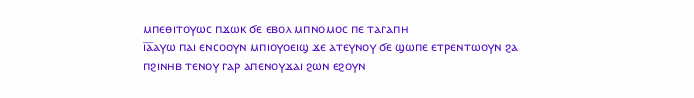ⲙⲡⲉⲑⲓⲧⲟⲩⲱⲥ ⲡϫⲱⲕ ϭⲉ ⲉⲃⲟⲗ ⲙⲡⲛⲟⲙⲟⲥ ⲡⲉ ⲧⲁⲅⲁⲡⲏ
ⲓ̅ⲁ̅ⲁⲩⲱ ⲡⲁⲓ ⲉⲛⲥⲟⲟⲩⲛ ⲙⲡⲓⲟⲩⲟⲉⲓϣ ϫⲉ ⲁⲧⲉⲩⲛⲟⲩ ϭⲉ ϣⲱⲡⲉ ⲉⲧⲣⲉⲛⲧⲱⲟⲩⲛ ϩⲁ ⲡϩⲓⲛⲏⲃ ⲧⲉⲛⲟⲩ ⲅⲁⲣ ⲁⲡⲉⲛⲟⲩϫⲁⲓ ϩⲱⲛ ⲉϩⲟⲩⲛ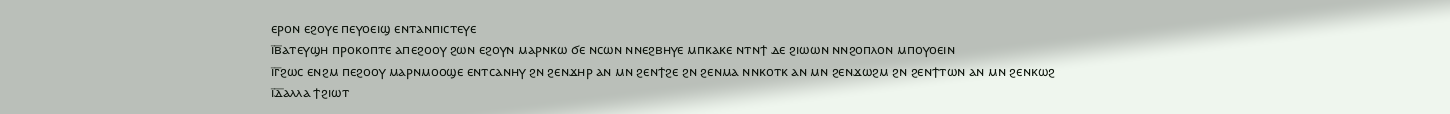ⲉⲣⲟⲛ ⲉϩⲟⲩⲉ ⲡⲉⲩⲟⲉⲓϣ ⲉⲛⲧⲁⲛⲡⲓⲥⲧⲉⲩⲉ
ⲓ̅ⲃ̅ⲁⲧⲉⲩϣⲏ ⲡⲣⲟⲕⲟⲡⲧⲉ ⲁⲡⲉϩⲟⲟⲩ ϩⲱⲛ ⲉϩⲟⲩⲛ ⲙⲁⲣⲛⲕⲱ ϭⲉ ⲛⲥⲱⲛ ⲛⲛⲉϩⲃⲏⲩⲉ ⲙⲡⲕⲁⲕⲉ ⲛⲧⲛϯ ⲇⲉ ϩⲓⲱⲱⲛ ⲛⲛϩⲟⲡⲗⲟⲛ ⲙⲡⲟⲩⲟⲉⲓⲛ
ⲓ̅ⲅ̅ϩⲱⲥ ⲉⲛϩⲙ ⲡⲉϩⲟⲟⲩ ⲙⲁⲣⲛⲙⲟⲟϣⲉ ⲉⲛⲧⲥⲁⲛⲏⲩ ϩⲛ ϩⲉⲛϫⲏⲣ ⲁⲛ ⲙⲛ ϩⲉⲛϯϩⲉ ϩⲛ ϩⲉⲛⲙⲁ ⲛⲛⲕⲟⲧⲕ ⲁⲛ ⲙⲛ ϩⲉⲛϫⲱϩⲙ ϩⲛ ϩⲉⲛϯⲧⲱⲛ ⲁⲛ ⲙⲛ ϩⲉⲛⲕⲱϩ
ⲓ̅ⲇ̅ⲁⲗⲗⲁ ϯϩⲓⲱⲧ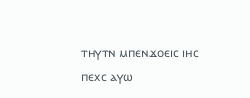ⲧⲏⲩⲧⲛ ⲙⲡⲉⲛϫⲟⲉⲓⲥ ⲓⲏⲥ ⲡⲉⲭⲥ ⲁⲩⲱ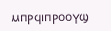ⲙⲡⲣϥⲓⲡⲣⲟⲟⲩϣ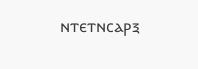ⲛⲧⲉⲧⲛⲥⲁⲣⲝ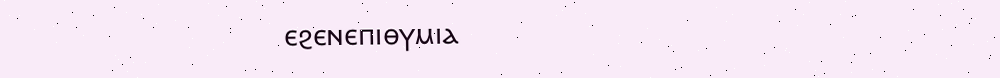ⲉϩⲉⲛⲉⲡⲓⲑⲩⲙⲓⲁ